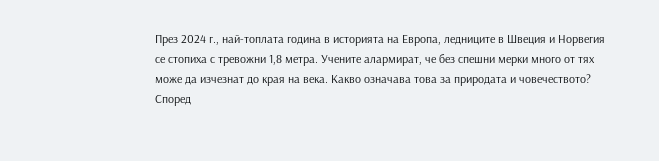През 2024 г., най-топлата година в историята на Европа, ледниците в Швеция и Норвегия се стопиха с тревожни 1,8 метра. Учените алармират, че без спешни мерки много от тях може да изчезнат до края на века. Какво означава това за природата и човечеството?
Според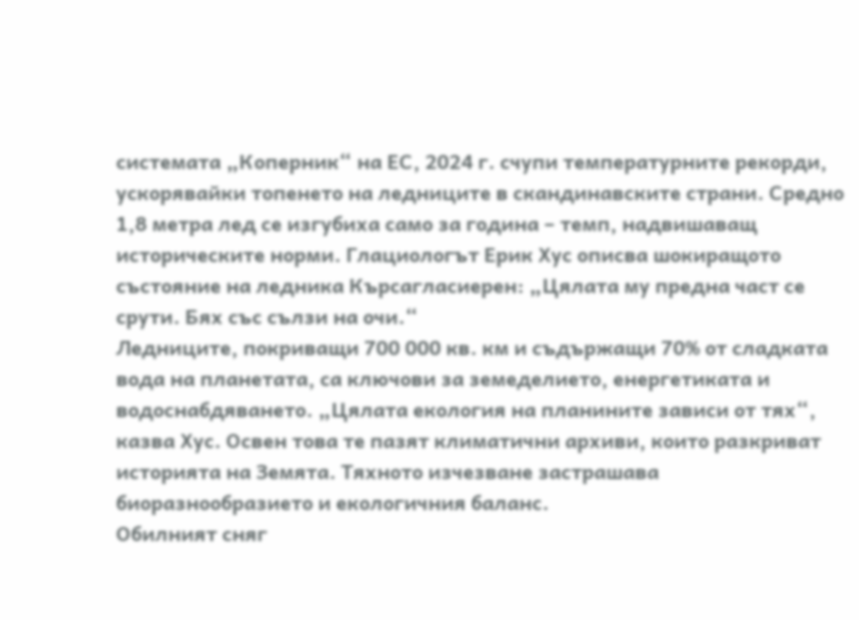системата „Коперник“ на ЕС, 2024 г. счупи температурните рекорди, ускорявайки топенето на ледниците в скандинавските страни. Средно 1,8 метра лед се изгубиха само за година – темп, надвишаващ историческите норми. Глациологът Ерик Хус описва шокиращото състояние на ледника Кърсагласиерен: „Цялата му предна част се срути. Бях със сълзи на очи.“
Ледниците, покриващи 700 000 кв. км и съдържащи 70% от сладката вода на планетата, са ключови за земеделието, енергетиката и водоснабдяването. „Цялата екология на планините зависи от тях“, казва Хус. Освен това те пазят климатични архиви, които разкриват историята на Земята. Тяхното изчезване застрашава биоразнообразието и екологичния баланс.
Обилният сняг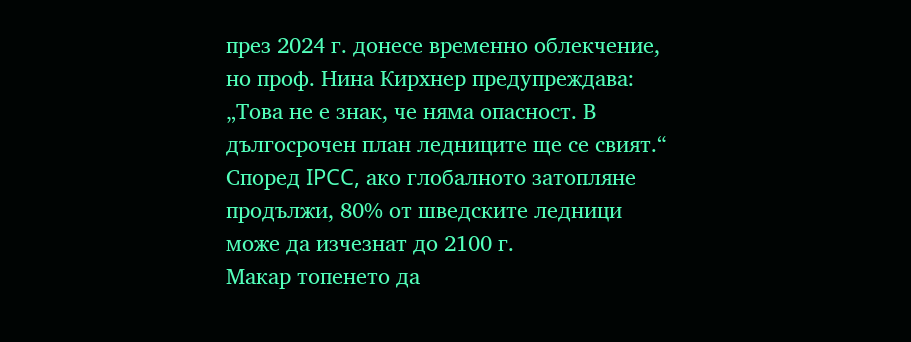през 2024 г. донесе временно облекчение, но проф. Нина Кирхнер предупреждава: „Това не е знак, че няма опасност. В дългосрочен план ледниците ще се свият.“ Според IPCC, ако глобалното затопляне продължи, 80% от шведските ледници може да изчезнат до 2100 г.
Макар топенето да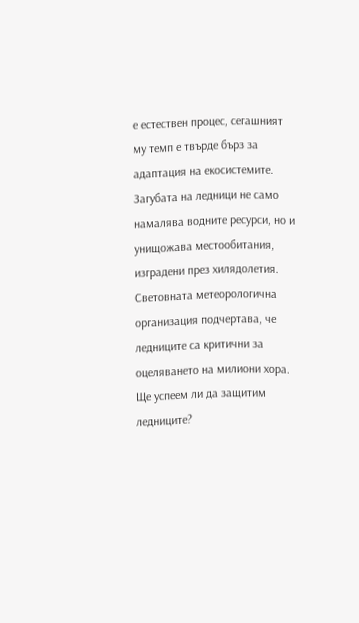е естествен процес, сегашният му темп е твърде бърз за адаптация на екосистемите. Загубата на ледници не само намалява водните ресурси, но и унищожава местообитания, изградени през хилядолетия. Световната метеорологична организация подчертава, че ледниците са критични за оцеляването на милиони хора.
Ще успеем ли да защитим ледниците?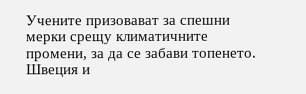Учените призовават за спешни мерки срещу климатичните промени, за да се забави топенето. Швеция и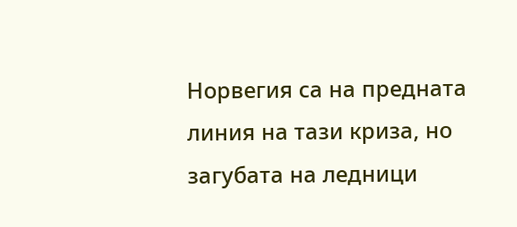Норвегия са на предната линия на тази криза, но загубата на ледници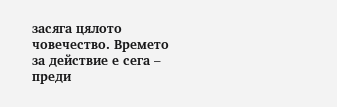засяга цялото човечество. Времето за действие е сега – преди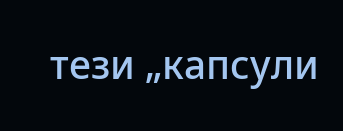тези „капсули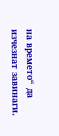на времето“ да изчезнат завинаги.